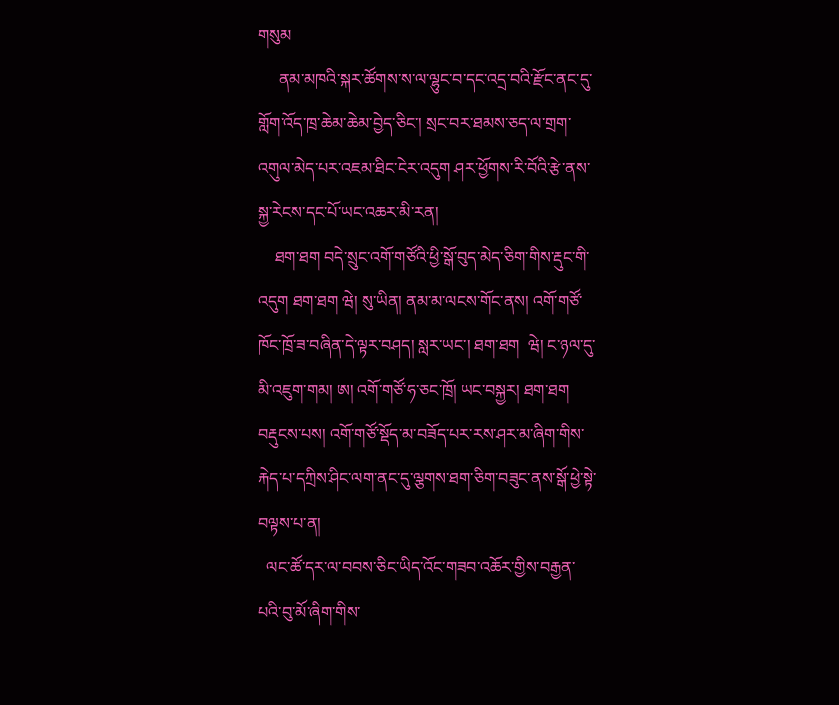གསུམ
     ནམ་མཁའི་སྐར་ཚོགས་ས་ལ་ལྷུང་བ་དང་འདྲ་བའི་རྫོང་ནང་དུ་གློག་འོད་ཁྲ་ཆེམ་ཆེམ་བྱེད་ཅིང་། སྲང་བར་ཐམས་ཅད་ལ་གྲག་འགུལ་མེད་པར་འཇམ་ཐིང་ངེར་འདུག ཤར་ཕྱོགས་རི་བོའི་རྩེ་ནས་སྐྱ་རེངས་དང་པོ་ཡང་འཆར་མི་རན།
    ཐག་ཐག བདེ་སྲུང་འགོ་གཙོའི་ཕྱི་སྒོ་བུད་མེད་ཅིག་གིས་རྡུང་གི་འདུག ཐག་ཐག ཝེ། སུ་ཡིན། ནམ་མ་ལངས་གོང་ནས། འགོ་གཙོ་ཁོང་ཁྲོ་ཟ་བཞིན་དེ་ལྟར་བཤད། སླར་ཡང་། ཐག་ཐག  ཝེ། ང་ཉལ་དུ་མི་འཇུག་གམ། ཨ། འགོ་གཙོ་ཧ་ཅང་ཁྲོ། ཡང་བསྐྱར། ཐག་ཐག བརྡུངས་པས། འགོ་གཙོ་སྡོད་མ་བཟོད་པར་རས་ཤར་མ་ཞིག་གིས་རྐེད་པ་དཀྲིས་ཤིང་ལག་ནང་དུ་ལྕགས་ཐག་ཅིག་བཟུང་ནས་སྒོ་ཕྱེ་སྟེ་བལྟས་པ་ན།
  ལང་ཚོ་དར་ལ་བབས་ཅིང་ཡིད་འོང་གཟབ་འཆོར་གྱིས་བརྒྱན་པའི་བུ་མོ་ཞིག་གིས་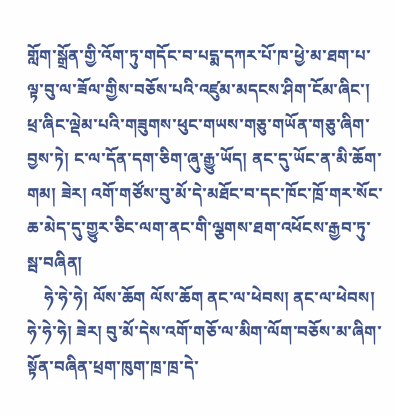གློག་སྒྲོན་གྱི་འོག་ཏུ་གདོང་བ་པདྨ་དཀར་པོ་ཁ་ཕྱེ་མ་ཐག་པ་ལྟ་བུ་ལ་ཟོལ་གྱིས་བཅོས་པའི་འཛུམ་མདངས་ཤིག་ངོམ་ཞིང་། ཕྲ་ཞིང་ལྡེམ་པའི་གཟུགས་ཕུང་གཡས་གཅུ་གཡོན་གཅུ་ཞིག་བྱས་ཏེ། ང་ལ་དོན་དག་ཅིག་ཞུ་རྒྱུ་ཡོད། ནང་དུ་ཡོང་ན་མི་ཆོག་གམ། ཟེར། འགོ་གཙོས་བུ་མོ་དེ་མཐོང་བ་དང་ཁོང་ཁྲོ་གར་སོང་ཆ་མེད་དུ་གྱུར་ཅིང་ལག་ནང་གི་ལྕགས་ཐག་འཕོངས་རྒྱབ་ཏུ་སྦ་བཞིན།
    ཧེ་ཧེ་ཧེ། ལོས་ཆོག ལོས་ཆོག ནང་ལ་ཕེབས། ནང་ལ་ཕེབས། ཧེ་ཧེ་ཧེ། ཟེར། བུ་མོ་དེས་འགོ་གཅོ་ལ་མིག་ལོག་བཅོས་མ་ཞིག་སྟོན་བཞིན་ཕྲག་ཁུག་ཁྲ་ཁྲ་དེ་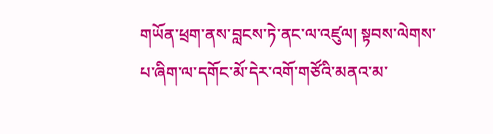གཡོན་ཕྲག་ནས་བླངས་ཏེ་ནང་ལ་འཛུལ། སྟབས་ལེགས་པ་ཞིག་ལ་དགོང་མོ་དེར་འགོ་གཙོའི་མནའ་མ་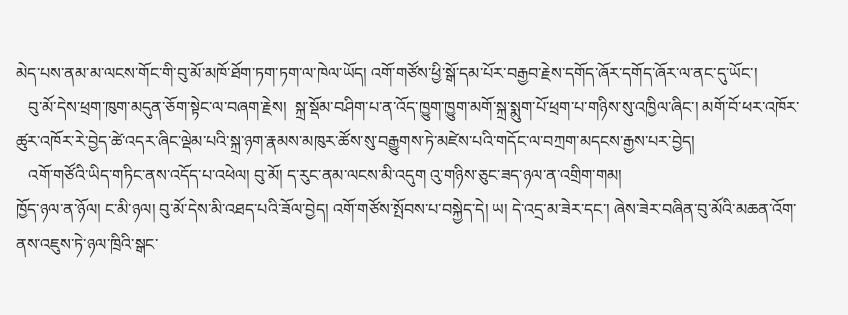མེད་པས་ནམ་མ་ལངས་གོང་གི་བུ་མོ་མཁོ་ཐོག་ཏག་ཏག་ལ་ཁེལ་ཡོད། འགོ་གཙོས་ཕྱི་སྒོ་དམ་པོར་བརྒྱབ་རྗེས་དགོད་ཞོར་དགོད་ཞོར་ལ་ནང་དུ་ཡོང་།
   བུ་མོ་དེས་ཕྲག་ཁུག་མདུན་ཅོག་སྟེང་ལ་བཞག་རྗེས།  སྐྲ་སྡོམ་བཤིག་པ་ན་འོད་ཁྱུག་ཁྱུག་མགོ་སྐྲ་སྨུག་པོ་ཕྲག་པ་གཉིས་སུ་འཁྱིལ་ཞིང་། མགོ་བོ་ཕར་འཁོར་ཚུར་འཁོར་རེ་བྱེད་ཚེ་འདར་ཞིང་ལྡེམ་པའི་སྐྲ་ཉག་རྣམས་མཁུར་ཚོས་སུ་བརྒྱུགས་ཏེ་མཛེས་པའི་གདོང་ལ་བཀྲག་མདངས་རྒྱས་པར་བྱེད།
   འགོ་གཙོའི་ཡིད་གཏིང་ནས་འདོད་པ་འཕེལ། བུ་མོ། ད་རུང་ནམ་ལངས་མི་འདུག འུ་གཉིས་ཅུང་ཟད་ཉལ་ན་འགྲིག་གམ།
ཁྱོད་ཉལ་ན་ཉོལ། ང་མི་ཉལ། བུ་མོ་དེས་མི་འཐད་པའི་ཟོལ་བྱེད། འགོ་གཙོས་སྤོབས་པ་བསྐྱེད་དེ། ཡ། དེ་འདྲ་མ་ཟེར་དང་། ཞེས་ཟེར་བཞིན་བུ་མོའི་མཆན་འོག་ནས་འཇུས་ཏེ་ཉལ་ཁྲིའི་སྒང་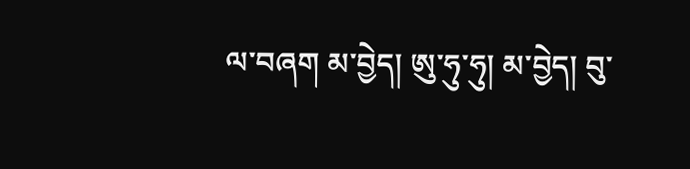ལ་བཞག མ་བྱེད། ཨུ་ཧུ་ཧུ། མ་བྱེད། བུ་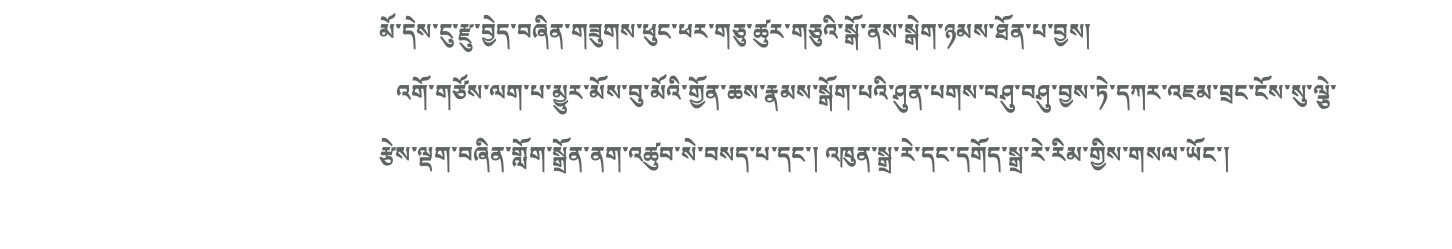མོ་དེས་ངུ་རྫུ་བྱེད་བཞིན་གཟུགས་ཕུང་ཕར་གཅུ་ཚུར་གཅུའི་སྒོ་ནས་སྒེག་ཉམས་ཐོན་པ་བྱས།
   འགོ་གཙོས་ལག་པ་མྱུར་མོས་བུ་མོའི་གྱོན་ཆས་རྣམས་སྒོག་པའི་ཤུན་པགས་བཤུ་བཤུ་བྱས་ཏེ་དཀར་འཇམ་བྲང་ངོས་སུ་ལྕེ་རྩེས་ལྡག་བཞིན་གློག་སྒྲོན་ནག་འཚུབ་སེ་བསད་པ་དང་། འཁུན་སྒྲ་རེ་དང་དགོད་སྒྲ་རེ་རིམ་གྱིས་གསལ་ཡོང་།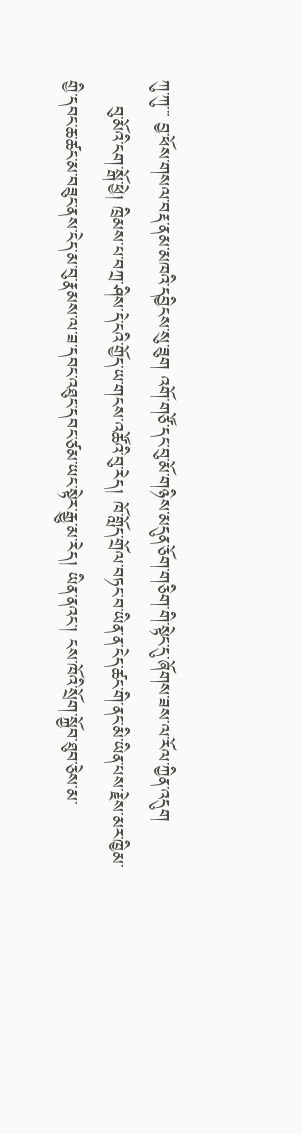ཀུ་ཀུ་་་ བྱ་ཕོས་གསལ་བརྡ་ནམ་མཁའི་དབྱིངས་སུ་ཟུག འགོ་གཙོ་དང་བུ་མོ་གཉིས་མདུན་ཅོག་གཅིག་གི་སྟེང་དུ་ཞོགས་ཟས་ལ་རོལ་ཀྱིན་འདུག
    བུ་མོའི་ངག་སྒོ་ཕྱེ། ཁྲིམས་པ་བཀྲ་ཤིས་དེ་ངའི་གྱོད་ཡ་གངས་འཚོའི་བུ་རེད། ཁོ་གློད་གྲོལ་བཏང་བ་ཡིན་ན་ངེད་ཚང་གི་ནང་མི་ཡིན་པས་རྗེས་མར་ཁྱིམ་གྱི་དབང་ཆ་ཚང་མ་བཟུང་ནས་ངེད་མ་བུ་རྣམས་ལ་ཟ་དབང་འཐུང་དབང་ཙམ་ཡང་སྟེར་རྒྱུ་མ་རེད། ཡིན་ནའང་། ངས་ཁོའི་སྲོག་སྐྱོབ་ཐུབ་ཅེས་མ་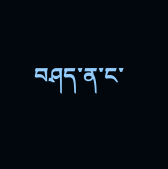བཤད་ན་ང་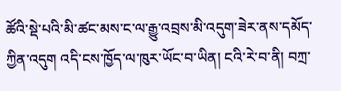ཚོའི་སྡེ་པའི་མི་ཚང་མས་ང་ལ་རྒྱུ་འབྲས་མི་འདུག་ཟེར་ནས་དམོད་ཀྱིན་འདུག འདི་ངས་ཁྱོད་ལ་ཁུར་ཡོང་བ་ཡིན། ངའི་རེ་བ་ནི། བཀྲ་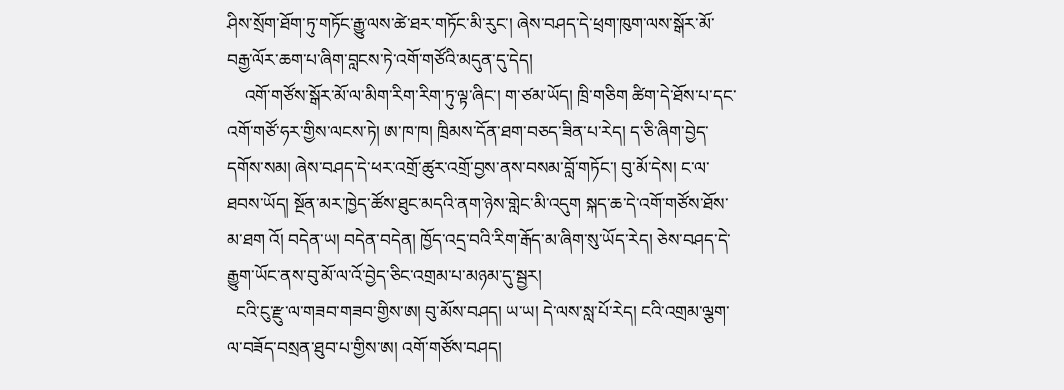ཤིས་སྲོག་ཐོག་ཏུ་གཏོང་རྒྱུ་ལས་ཚེ་ཐར་གཏོང་མི་རུང་། ཞེས་བཤད་དེ་ཕྲག་ཁུག་ལས་སྒོར་མོ་བརྒྱ་ལོར་ཆག་པ་ཞིག་བླངས་ཏེ་འགོ་གཙོའི་མདུན་དུ་དེད།
    འགོ་གཙོས་སྒོར་མོ་ལ་མིག་རིག་རིག་ཏུ་ལྟ་ཞིང་། ག་ཙམ་ཡོད། ཁྲི་གཅིག ཚིག་དེ་ཐོས་པ་དང་འགོ་གཙོ་ཧར་གྱིས་ལངས་ཏེ། ཨ་ཁ་ཁ། ཁྲིམས་དོན་ཐག་བཅད་ཟིན་པ་རེད། ད་ཅི་ཞིག་བྱེད་དགོས་སམ། ཞེས་བཤད་དེ་ཕར་འགྲོ་ཚུར་འགྲོ་བྱས་ནས་བསམ་བློ་གཏོང་། བུ་མོ་དེས། ང་ལ་ཐབས་ཡོད། སྔོན་མར་ཁྱེད་ཚོས་ཐུང་མདའི་ནག་ཉེས་གླེང་མི་འདུག སྐད་ཆ་དེ་འགོ་གཙོས་ཐོས་མ་ཐག འོ། བདེན་ཡ། བདེན་བདེན། ཁྱོད་འདྲ་བའི་རིག་རྒོད་མ་ཞིག་སུ་ཡོད་རེད། ཅེས་བཤད་དེ་རྒྱུག་ཡོང་ནས་བུ་མོ་ལ་འོ་བྱེད་ཅིང་འགྲམ་པ་མཉམ་དུ་སྦྱར།
  ངའི་ངུ་རྫུ་ལ་གཟབ་གཟབ་གྱིས་ཨ། བུ་མོས་བཤད། ཡ་ཡ། དེ་ལས་སླ་པོ་རེད། ངའི་འགྲམ་ལྕག་ལ་བཟོད་བསྲན་ཐུབ་པ་གྱིས་ཨ། འགོ་གཙོས་བཤད།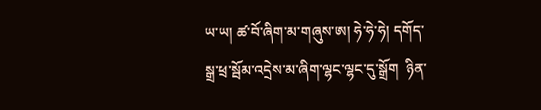ཡ་ཡ། ཚ་བོ་ཞིག་མ་གཞུས་ཨ། ཧེ་ཧེ་ཧེ། དགོད་སྒྲ་ཕྲ་སྦོམ་འདྲེས་མ་ཞིག་ལྷང་ལྷང་དུ་སྒྲོག  ཉིན་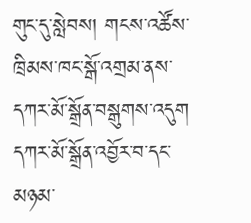གུང་དུ་སླེབས། གངས་འཚོས་ཁྲིམས་ཁང་སྒོ་འགྲམ་ནས་དཀར་མོ་སྒྲོན་བསྒུགས་འདུག དཀར་མོ་སྒྲོན་འབྱོར་བ་དང་མཉམ་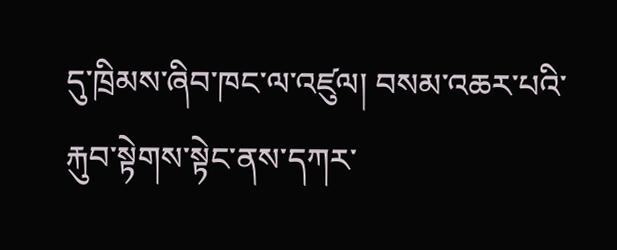དུ་ཁྲིམས་ཞིབ་ཁང་ལ་འཛུལ། བསམ་འཆར་པའི་རྐུབ་སྟེགས་སྟེང་ནས་དཀར་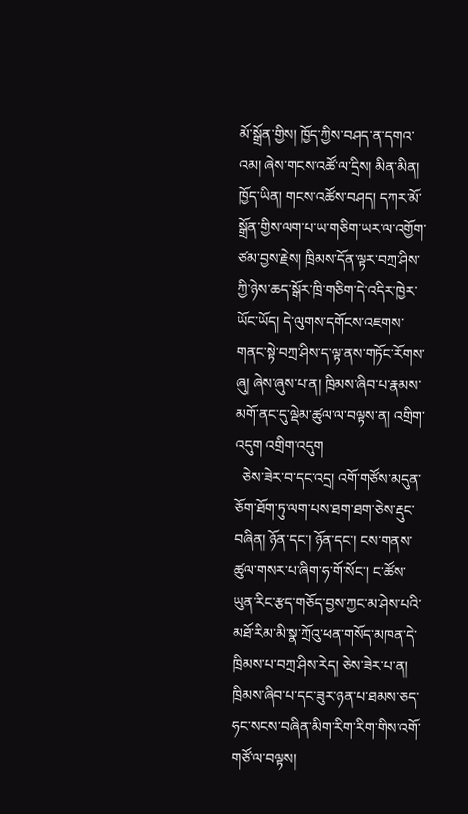མོ་སྒྲོན་གྱིས། ཁྱོད་ཀྱིས་བཤད་ན་དགའ་འམ། ཞེས་གངས་འཚོ་ལ་དྲིས། མིན་མིན། ཁྱོད་ཡིན། གངས་འཚོས་བཤད། དཀར་མོ་སྒྲོན་གྱིས་ལག་པ་ཡ་གཅིག་ཡར་ལ་འགྱོག་ཙམ་བྱས་རྗེས། ཁྲིམས་དོན་ལྟར་བཀྲ་ཤིས་ཀྱི་ཉེས་ཆད་སྒོར་ཁྲི་གཅིག་དེ་འདིར་ཁྱེར་ཡོང་ཡོད། དེ་ལུགས་དགོངས་འཇགས་གནང་སྟེ་བཀྲ་ཤིས་ད་ལྟ་ནས་གཏོང་རོགས་ཞུ། ཞེས་ཞུས་པ་ན། ཁྲིམས་ཞིབ་པ་རྣམས་མགོ་ནང་དུ་ལྡེམ་ཚུལ་ལ་བལྟས་ན། འགྲིག་འདུག འགྲིག་འདུག
  ཅེས་ཟེར་བ་དང་འདྲ། འགོ་གཙོས་མདུན་ཅོག་ཐོག་ཏུ་ལག་པས་ཐག་ཐག་ཅེས་རྡུང་བཞིན། ཉོན་དང་། ཉོན་དང་། ངས་གནས་ཚུལ་གསར་པ་ཞིག་ཧ་གོ་སོང་། ང་ཚོས་ཡུན་རིང་རྩད་གཅོད་བྱས་ཀྱང་མ་ཤེས་པའི་མཐོ་རིམ་མི་སྣ་ཀྲོའུ་ཕན་གསོད་མཁན་དེ་ཁྲིམས་པ་བཀྲ་ཤིས་རེད། ཅེས་ཟེར་པ་ན། ཁྲིམས་ཞིབ་པ་དང་ཟུར་ཉན་པ་ཐམས་ཅད་ཧང་སངས་བཞིན་མིག་རིག་རིག་གིས་འགོ་གཙོ་ལ་བལྟས།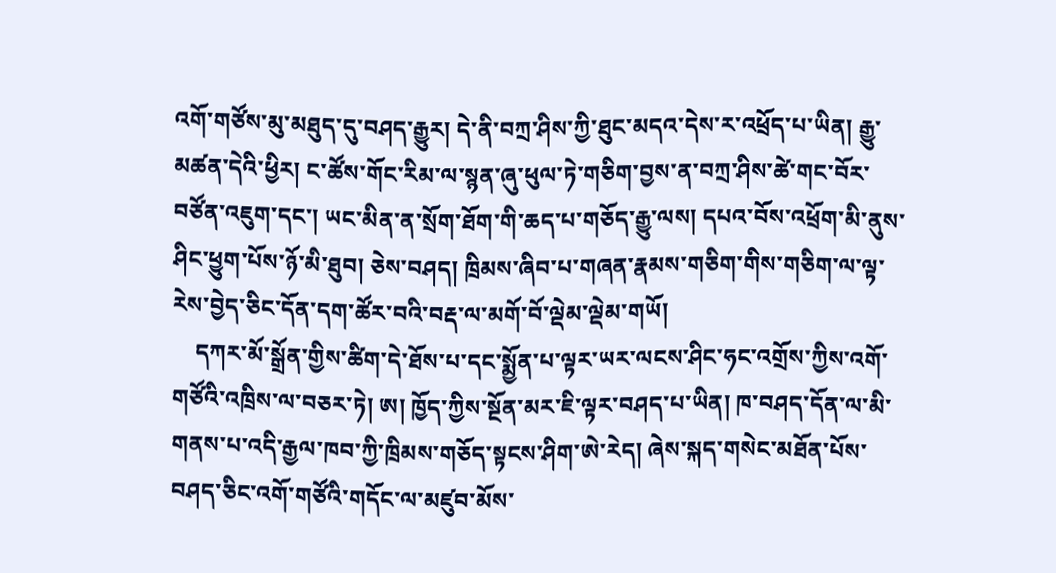འགོ་གཙོས་མུ་མཐུད་དུ་བཤད་རྒྱུར། དེ་ནི་བཀྲ་ཤིས་ཀྱི་ཐུང་མདའ་དེས་ར་འཕྲོད་པ་ཡིན། རྒྱུ་མཚན་དེའི་ཕྱིར། ང་ཚོས་གོང་རིམ་ལ་སྙན་ཞུ་ཕུལ་ཏེ་གཅིག་བྱས་ན་བཀྲ་ཤིས་ཚེ་གང་བོར་བཙོན་འཇུག་དང་། ཡང་མིན་ན་སྲོག་ཐོག་གི་ཆད་པ་གཅོད་རྒྱུ་ལས། དཔའ་བོས་འཕྲོག་མི་ནུས་ཤིང་ཕྱུག་པོས་ཉོ་མི་ཐུབ། ཅེས་བཤད། ཁྲིམས་ཞིབ་པ་གཞན་རྣམས་གཅིག་གིས་གཅིག་ལ་ལྟ་རེས་བྱེད་ཅིང་དོན་དག་ཚོར་བའི་བརྡ་ལ་མགོ་བོ་ལྡེམ་ལྡེམ་གཡོ།
    དཀར་མོ་སྒྲོན་གྱིས་ཚིག་དེ་ཐོས་པ་དང་སྨྱོན་པ་ལྟར་ཡར་ལངས་ཤིང་ཧང་འགྲོས་ཀྱིས་འགོ་གཙོའི་འཁྲིས་ལ་བཅར་ཏེ། ཨ། ཁྱོད་ཀྱིས་སྔོན་མར་ཇི་ལྟར་བཤད་པ་ཡིན། ཁ་བཤད་དོན་ལ་མི་གནས་པ་འདི་རྒྱལ་ཁབ་ཀྱི་ཁྲིམས་གཅོད་སྟངས་ཤིག་ཨེ་རེད། ཞེས་སྐད་གསེང་མཐོན་པོས་བཤད་ཅིང་འགོ་གཙོའི་གདོང་ལ་མཛུབ་མོས་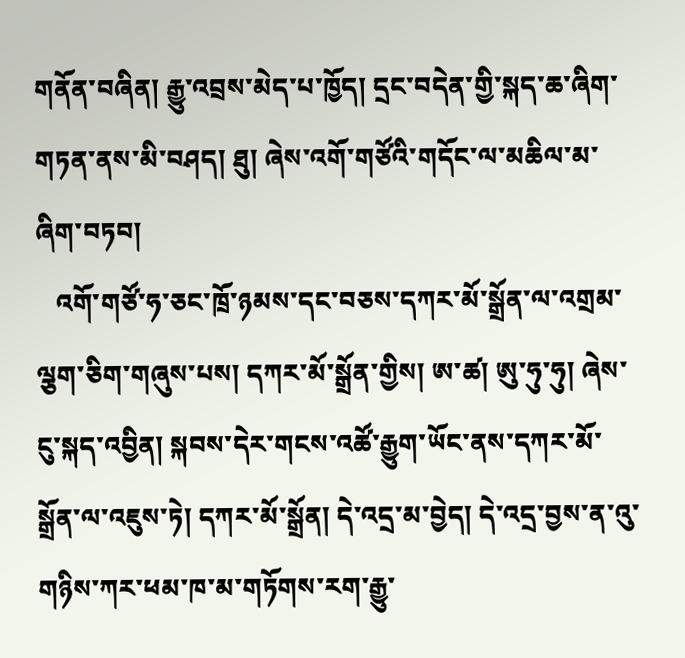གནོན་བཞིན། རྒྱུ་འབྲས་མེད་པ་ཁྱོད། དྲང་བདེན་གྱི་སྐད་ཆ་ཞིག་གཏན་ནས་མི་བཤད། ཐུ། ཞེས་འགོ་གཙོའི་གདོང་ལ་མཆིལ་མ་ཞིག་བཏབ།
   འགོ་གཙོ་ཧ་ཅང་ཁྲོ་ཉམས་དང་བཅས་དཀར་མོ་སྒྲོན་ལ་འགྲམ་ལྕག་ཅིག་གཞུས་པས། དཀར་མོ་སྒྲོན་གྱིས། ཨ་ཚ། ཨུ་ཧུ་ཧུ། ཞེས་ངུ་སྐད་འབྱིན། སྐབས་དེར་གངས་འཚོ་རྒྱུག་ཡོང་ནས་དཀར་མོ་སྒྲོན་ལ་འཇུས་ཏེ། དཀར་མོ་སྒྲོན། དེ་འདྲ་མ་བྱེད། དེ་འདྲ་བྱས་ན་འུ་གཉིས་ཀར་ཕམ་ཁ་མ་གཏོགས་རག་རྒྱུ་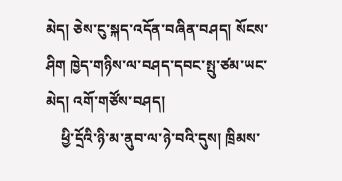མེད། ཅེས་ངུ་སྐད་འདོན་བཞིན་བཤད། སོངས་ཤིག ཁྱེད་གཉིས་ལ་བཤད་དབང་སྤུ་ཙམ་ཡང་མེད། འགོ་གཙོས་བཤད།
    ཕྱི་དྲོའི་ཉི་མ་ནུབ་ལ་ཉེ་བའི་དུས། ཁྲིམས་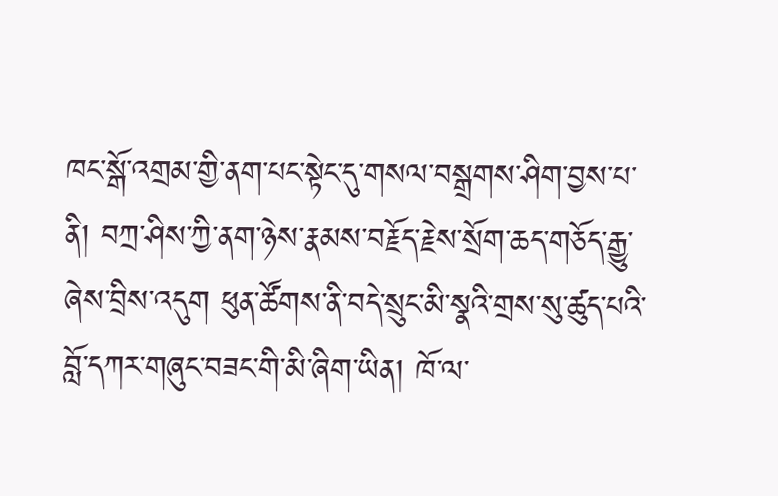ཁང་སྒོ་འགྲམ་གྱི་ནག་པང་སྟེང་དུ་གསལ་བསྒྲགས་ཤིག་བྱས་པ་ནི། བཀྲ་ཤིས་ཀྱི་ནག་ཉེས་རྣམས་བརྗོད་རྗེས་སྲོག་ཆད་གཅོད་རྒྱུ་ཞེས་བྲིས་འདུག ཕུན་ཚོགས་ནི་བདེ་སྲུང་མི་སྣའི་གྲས་སུ་ཚུད་པའི་བློ་དཀར་གཞུང་བཟང་གི་མི་ཞིག་ཡིན། ཁོ་ལ་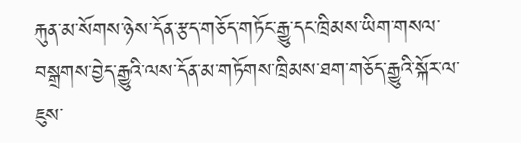རྐུན་མ་སོགས་ཉེས་དོན་རྩད་གཅོད་གཏོང་རྒྱུ་དང་ཁྲིམས་ཡིག་གསལ་བསྒྲགས་བྱེད་རྒྱུའི་ལས་དོན་མ་གཏོགས་ཁྲིམས་ཐག་གཅོད་རྒྱུའི་སྐོར་ལ་ཇུས་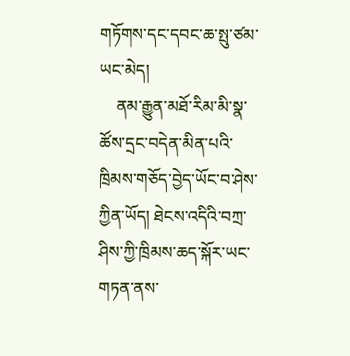གཏོགས་དང་དབང་ཆ་སྤུ་ཙམ་ཡང་མེད།
    ནམ་རྒྱུན་མཐོ་རིམ་མི་སྣ་ཚོས་དྲང་བདེན་མིན་པའི་ཁྲིམས་གཅོད་བྱེད་ཡོང་བ་ཤེས་ཀྱིན་ཡོད། ཐེངས་འདིའི་བཀྲ་ཤིས་ཀྱི་ཁྲིམས་ཆད་སྐོར་ཡང་གཏན་ནས་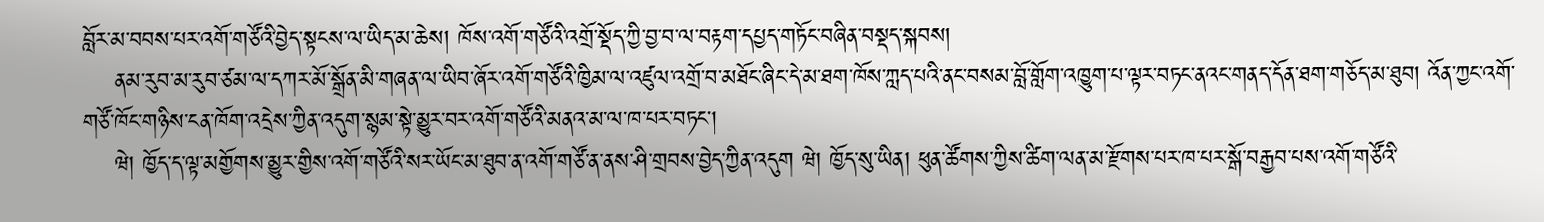བློར་མ་བབས་པར་འགོ་གཙོའི་བྱེད་སྟངས་ལ་ཡིད་མ་ཆེས། ཁོས་འགོ་གཙོའི་འགྲོ་སྡོད་ཀྱི་བྱ་བ་ལ་བརྟག་དཔྱད་གཏོང་བཞིན་བསྡད་སྐབས།
    ནམ་རུབ་མ་རུབ་ཙམ་ལ་དཀར་མོ་སྒྲོན་མི་གཞན་ལ་ཡིབ་ཞོར་འགོ་གཙོའི་ཁྱིམ་ལ་འཛུལ་འགྲོ་བ་མཐོང་ཞིང་དེ་མ་ཐག་ཁོས་ཀླད་པའི་ནང་བསམ་བློ་གློག་འཁྱུག་པ་ལྟར་བཏང་ནའང་གནད་དོན་ཐག་གཅོད་མ་ཐུབ། འོན་ཀྱང་འགོ་གཙོ་ཁོང་གཉིས་ངན་ཁོག་འདྲེས་ཀྱིན་འདུག་སྙམ་སྟེ་མྱུར་བར་འགོ་གཙོའི་མནའ་མ་ལ་ཁ་པར་བཏང།
    ཝེ། ཁྱོད་ད་ལྟ་མགྱོགས་མྱུར་གྱིས་འགོ་གཙོའི་སར་ཡོང་མ་ཐུབ་ན་འགོ་གཙོ་ན་ནས་ཤི་གྲབས་བྱེད་ཀྱིན་འདུག ཝེ། ཁྱོད་སུ་ཡིན། ཕུན་ཚོགས་ཀྱིས་ཚིག་ལན་མ་རྫོགས་པར་ཁ་པར་སྒོ་བརྒྱབ་པས་འགོ་གཙོའི་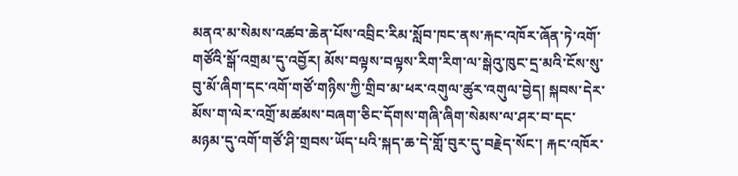མནའ་མ་སེམས་འཚབ་ཆེན་པོས་འབྲིང་རིམ་སློབ་ཁང་ནས་རྐང་འཁོར་ཞོན་ཏེ་འགོ་གཙོའི་སྒོ་འགྲམ་དུ་འབྱོར། མོས་བལྟས་བལྟས་རིག་རིག་ལ་སྒེའུ་ཁུང་དྲ་མའི་ངོས་སུ་བུ་མོ་ཞིག་དང་འགོ་གཙོ་གཉིས་ཀྱི་གྲིབ་མ་ཕར་འགུལ་ཚུར་འགུལ་བྱེད། སྐབས་དེར་མོས་ག་ལེར་འགྲོ་མཚམས་བཞག་ཅིང་དོགས་གཞི་ཞིག་སེམས་ལ་ཤར་བ་དང་མཉམ་དུ་འགོ་གཙོ་ཤི་གྲབས་ཡོད་པའི་སྐད་ཆ་དེ་གློ་བུར་དུ་བརྗེད་སོང་། རྐང་འཁོར་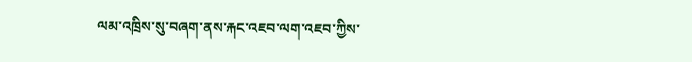ལམ་འཁྲིས་སུ་བཞག་ནས་རྐང་འཇབ་ལག་འཇབ་ཀྱིས་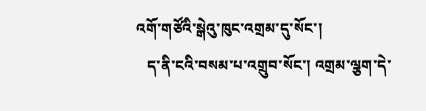འགོ་གཙོའི་སྒེའུ་ཁུང་འགྲམ་དུ་སོང་།
   ད་ནི་ངའི་བསམ་པ་འགྲུབ་སོང་། འགྲམ་ལྕག་དེ་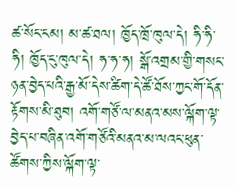ཚ་སོང་ངམ། མ་ཚ་ཐལ། ཁྱོད་ཁྲོ་ཁུལ་དེ། ཧི་ཧི་ཧི། ཁྱོད་ངུ་ཁུལ་དེ། ཧ་ཧ་ཧ། སྒོ་འགྲམ་གྱི་གསང་ཉན་བྱེད་པའི་རྒྱ་མོ་དེས་ཚིག་དེ་ཚོ་ཐོས་ཀྱང་གོ་དོན་རྟོགས་མི་ཐུབ། འགོ་གཙོ་ལ་མནའ་མས་ལྐོག་ལྟ་བྱེད་པ་བཞིན་འགོ་གཙོའི་མནའ་མ་ལའང་ཕུན་ཚོགས་ཀྱིས་ལྐོག་ལྟ་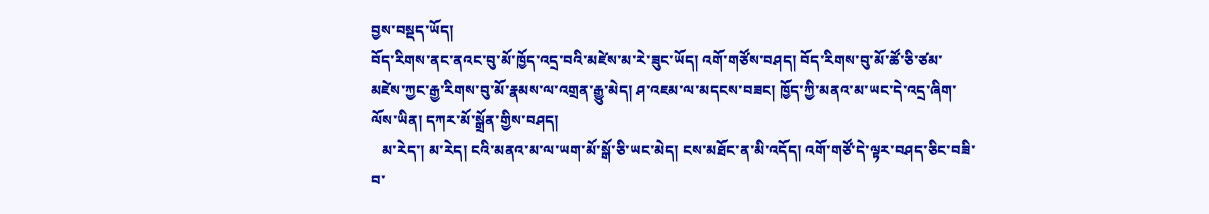བྱས་བསྡད་ཡོད།
བོད་རིགས་ནང་ནའང་བུ་མོ་ཁྱོད་འདྲ་བའི་མཛེས་མ་རེ་ཟུང་ཡོད། འགོ་གཙོས་བཤད། བོད་རིགས་བུ་མོ་ཚོ་ཅི་ཙམ་མཛེས་ཀྱང་རྒྱ་རིགས་བུ་མོ་རྣམས་ལ་འགྲན་རྒྱུ་མེད། ཤ་འཇམ་ལ་མདངས་བཟང། ཁྱོད་ཀྱི་མནའ་མ་ཡང་དེ་འདྲ་ཞིག་ལོས་ཡིན། དཀར་མོ་སྒྲོན་གྱིས་བཤད།
   མ་རེད་། མ་རེད། ངའི་མནའ་མ་ལ་ཡག་མོ་སྒོ་ཅི་ཡང་མེད། ངས་མཐོང་ན་མི་འདོད། འགོ་གཙོ་དེ་ལྟར་བཤད་ཅིང་བཟི་བ་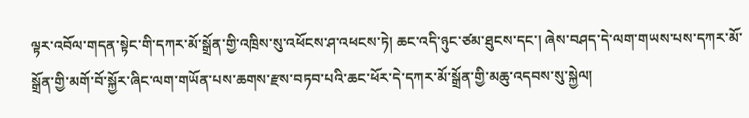ལྟར་འབོལ་གདན་སྟེང་གི་དཀར་མོ་སྒྲོན་གྱི་འཁྲིས་སུ་འཕོངས་ཤ་འཕངས་ཏེ། ཆང་འདི་ཉུང་ཙམ་ཐུངས་དང་། ཞེས་བཤད་དེ་ལག་གཡས་པས་དཀར་མོ་སྒྲོན་གྱི་མགོ་བོ་སྐྱོར་ཞིང་ལག་གཡོན་པས་ཆགས་རྫས་བཏབ་པའི་ཆང་ཕོར་དེ་དཀར་མོ་སྒྲོན་གྱི་མཆུ་འདབས་སུ་སྐྱེལ།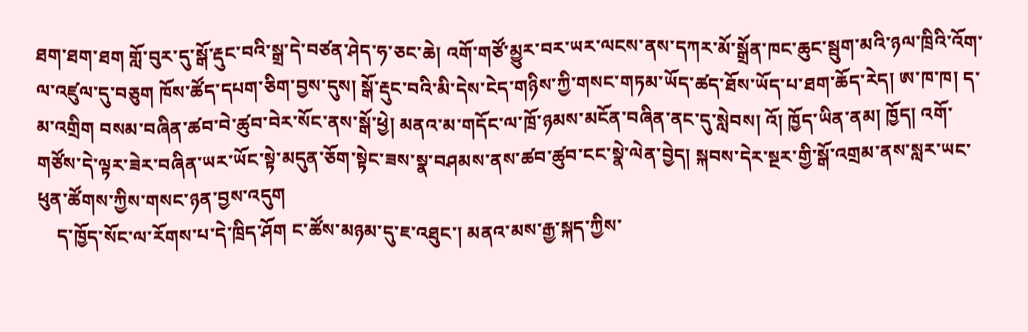ཐག་ཐག་ཐག གློ་བུར་དུ་སྒོ་རྡུང་བའི་སྒྲ་དེ་བཙན་ཤེད་ཧ་ཅང་ཆེ། འགོ་གཙོ་མྱུར་བར་ཡར་ལངས་ནས་དཀར་མོ་སྒྲོན་ཁང་ཆུང་སྦུག་མའི་ཉལ་ཁྲིའི་འོག་ལ་འཛུལ་དུ་བཅུག ཁོས་ཚོད་དཔག་ཅིག་བྱས་དུས། སྒོ་རྡུང་བའི་མི་དེས་ངེད་གཉིས་ཀྱི་གསང་གཏམ་ཡོད་ཚད་ཐོས་ཡོད་པ་ཐག་ཆོད་རེད། ཨ་ཁ་ཁ། ད་མ་འགྲིག བསམ་བཞིན་ཚབ་བེ་ཚུབ་བེར་སོང་ནས་སྒོ་ཕྱེ། མནའ་མ་གདོང་ལ་ཁྲོ་ཉམས་མངོན་བཞིན་ནང་དུ་སླེབས། འོ། ཁྱོད་ཡིན་ནམ། ཁྱོད། འགོ་གཙོས་དེ་ལྟར་ཟེར་བཞིན་ཡར་ཡོང་སྟེ་མདུན་ཅོག་སྟེང་ཟས་སྣ་བཤམས་ནས་ཚབ་ཚུབ་ངང་སྣེ་ལེན་བྱེད། སྐབས་དེར་སྔར་གྱི་སྒོ་འགྲམ་ནས་སླར་ཡང་ཕུན་ཚོགས་ཀྱིས་གསང་ཉན་བྱས་འདུག
    ད་ཁྱོད་སོང་ལ་རོགས་པ་དེ་ཁྲིད་ཤོག ང་ཚོས་མཉམ་དུ་ཇ་འཐུང་། མནའ་མས་རྒྱ་སྐད་ཀྱིས་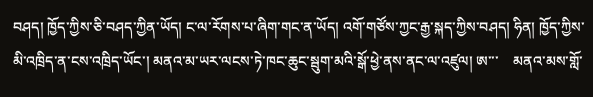བཤད། ཁྱོད་ཀྱིས་ཅི་བཤད་ཀྱིན་ཡོད། ང་ལ་རོགས་པ་ཞིག་གང་ན་ཡོད། འགོ་གཙོས་ཀྱང་རྒྱ་སྐད་ཀྱིས་བཤད། ཧིན། ཁྱོད་ཀྱིས་མི་འཁྲིད་ན་ངས་འཁྲིད་ཡོང་། མནའ་མ་ཡར་ལངས་ཏེ་ཁང་ཆུང་སྦུག་མའི་སྒོ་ཕྱེ་ནས་ནང་ལ་འཛུལ། ཨ་་་    མནའ་མས་གློ་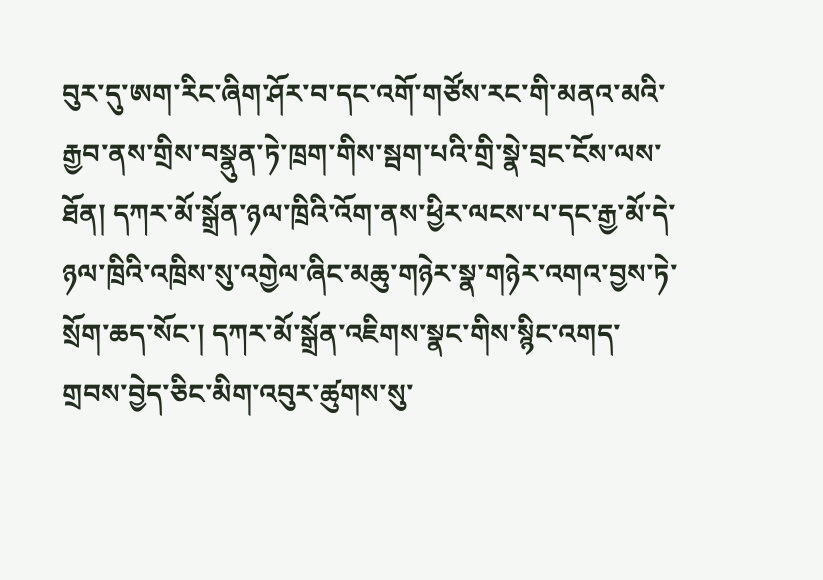བུར་དུ་ཨག་རིང་ཞིག་ཤོར་བ་དང་འགོ་གཙོས་རང་གི་མནའ་མའི་རྒྱབ་ནས་གྲིས་བསྣུན་ཏེ་ཁྲག་གིས་སྦག་པའི་གྲི་སྣེ་བྲང་ངོས་ལས་ཐོན། དཀར་མོ་སྒྲོན་ཉལ་ཁྲིའི་འོག་ནས་ཕྱིར་ལངས་པ་དང་རྒྱ་མོ་དེ་ཉལ་ཁྲིའི་འཁྲིས་སུ་འགྱེལ་ཞིང་མཆུ་གཉེར་སྣ་གཉེར་འགའ་བྱས་ཏེ་སྲོག་ཆད་སོང་། དཀར་མོ་སྒྲོན་འཇིགས་སྣང་གིས་སྙིང་འགད་གྲབས་བྱེད་ཅིང་མིག་འབུར་ཚུགས་སུ་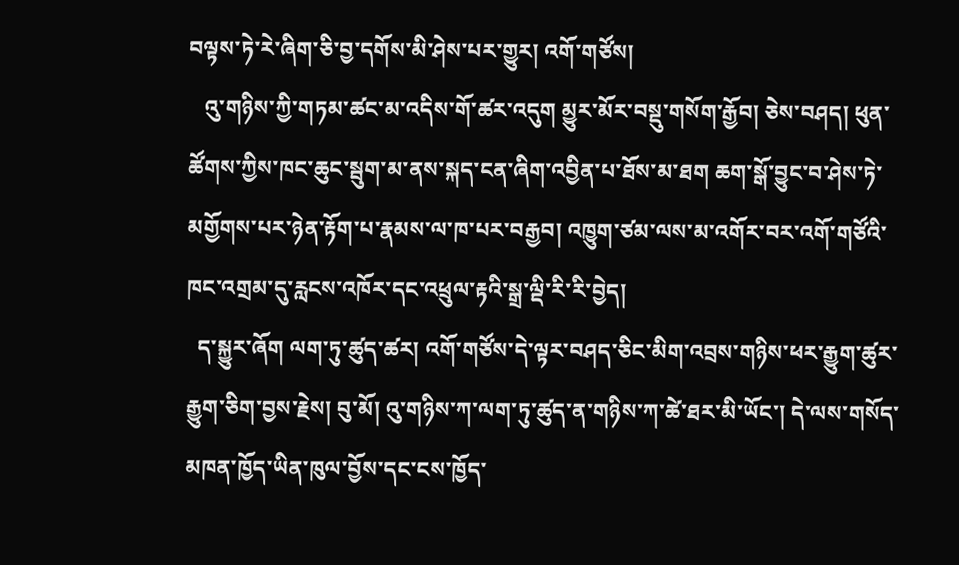བལྟས་ཏེ་རེ་ཞིག་ཅི་བྱ་དགོས་མི་ཤེས་པར་གྱུར། འགོ་གཙོས།
   འུ་གཉིས་ཀྱི་གཏམ་ཚང་མ་འདིས་གོ་ཚར་འདུག མྱུར་མོར་བསྡུ་གསོག་རྒྱོབ། ཅེས་བཤད། ཕུན་ཚོགས་ཀྱིས་ཁང་ཆུང་སྦུག་མ་ནས་སྐད་ངན་ཞིག་འབྱིན་པ་ཐོས་མ་ཐག ཆག་སྒོ་བྱུང་བ་ཤེས་ཏེ་མགྱོགས་པར་ཉེན་རྟོག་པ་རྣམས་ལ་ཁ་པར་བརྒྱབ། འཁྱུག་ཙམ་ལས་མ་འགོར་བར་འགོ་གཙོའི་ཁང་འགྲམ་དུ་རླངས་འཁོར་དང་འཕྲུལ་རྟའི་སྒྲ་ལྡི་རི་རི་བྱེད།
  ད་སྐྱུར་ཞོག ལག་ཏུ་ཚུད་ཚར། འགོ་གཙོས་དེ་ལྟར་བཤད་ཅིང་མིག་འབྲས་གཉིས་ཕར་རྒྱུག་ཚུར་རྒྱུག་ཅིག་བྱས་རྗེས། བུ་མོ། འུ་གཉིས་ཀ་ལག་ཏུ་ཚུད་ན་གཉིས་ཀ་ཚེ་ཐར་མི་ཡོང་། དེ་ལས་གསོད་མཁན་ཁྱོད་ཡིན་ཁུལ་བྱོས་དང་ངས་ཁྱོད་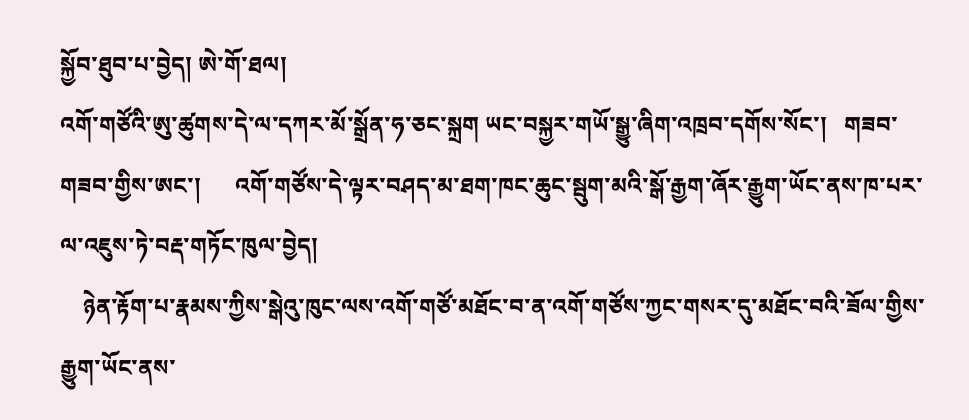སྐྱོབ་ཐུབ་པ་བྱེད། ཨེ་གོ་ཐལ།
འགོ་གཙོའི་ཨུ་ཚུགས་དེ་ལ་དཀར་མོ་སྒྲོན་ཧ་ཅང་སྐྲག ཡང་བསྐྱར་གཡོ་སྒྱུ་ཞིག་འཁྲབ་དགོས་སོང་།   གཟབ་གཟབ་གྱིས་ཨང་།      འགོ་གཙོས་དེ་ལྟར་བཤད་མ་ཐག་ཁང་ཆུང་སྦུག་མའི་སྒོ་རྒྱག་ཞོར་རྒྱུག་ཡོང་ནས་ཁ་པར་ལ་འཇུས་ཏེ་བརྡ་གཏོང་ཁུལ་བྱེད།
    ཉེན་རྟོག་པ་རྣམས་ཀྱིས་སྒེའུ་ཁུང་ལས་འགོ་གཙོ་མཐོང་བ་ན་འགོ་གཙོས་ཀྱང་གསར་དུ་མཐོང་བའི་ཟོལ་གྱིས་རྒྱུག་ཡོང་ནས་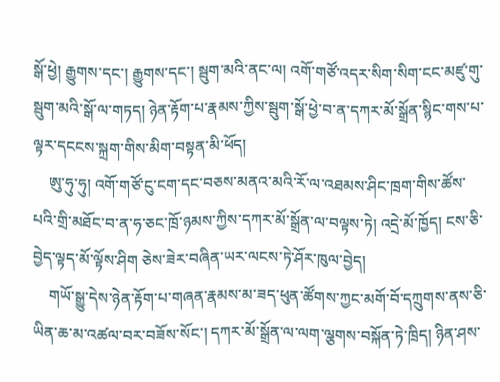སྒོ་ཕྱེ། རྒྱུགས་དང་། རྒྱུགས་དང་། སྦུག་མའི་ནང་ལ། འགོ་གཙོ་འདར་སིག་སིག་ངང་མཛུ་གུ་སྦུག་མའི་སྒོ་ལ་གཏད། ཉེན་རྟོག་པ་རྣམས་ཀྱིས་སྦུག་སྒོ་ཕྱེ་བ་ན་དཀར་མོ་སྒྲོན་སྙིང་གས་པ་ལྟར་དངངས་སྐྲག་གིས་མིག་བསྟན་མི་ཕོད།
    ཨུ་ཧུ་ཧུ། འགོ་གཙོ་ངུ་ངག་དང་བཅས་མནའ་མའི་རོ་ལ་འཐམས་ཤིང་ཁྲག་གིས་ཚོས་པའི་གྲི་མཐོང་བ་ན་ཧ་ཅང་ཁྲོ་ཉམས་ཀྱིས་དཀར་མོ་སྒྲོན་ལ་བལྟས་ཏེ། འདྲེ་མོ་ཁྱོད། ངས་ཅི་བྱེད་ལྟད་མོ་ལྟོས་ཤིག ཅེས་ཟེར་བཞིན་ཡར་ལངས་ཏེ་ཤོར་ཁུལ་བྱེད།
    གཡོ་སྒྱུ་དེས་ཉེན་རྟོག་པ་གཞན་རྣམས་མ་ཟད་ཕུན་ཚོགས་ཀྱང་མགོ་བོ་དཀྲུགས་ནས་ཅི་ཡིན་ཆ་མ་འཚལ་བར་བཟོས་སོང་། དཀར་མོ་སྒྲོན་ལ་ལག་ལྕགས་བསྐོན་ཏེ་ཁྲིད། ཉིན་ཤས་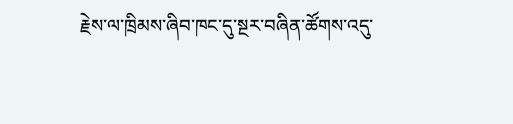རྗེས་ལ་ཁྲིམས་ཞིབ་ཁང་དུ་སྔར་བཞིན་ཚོགས་འདུ་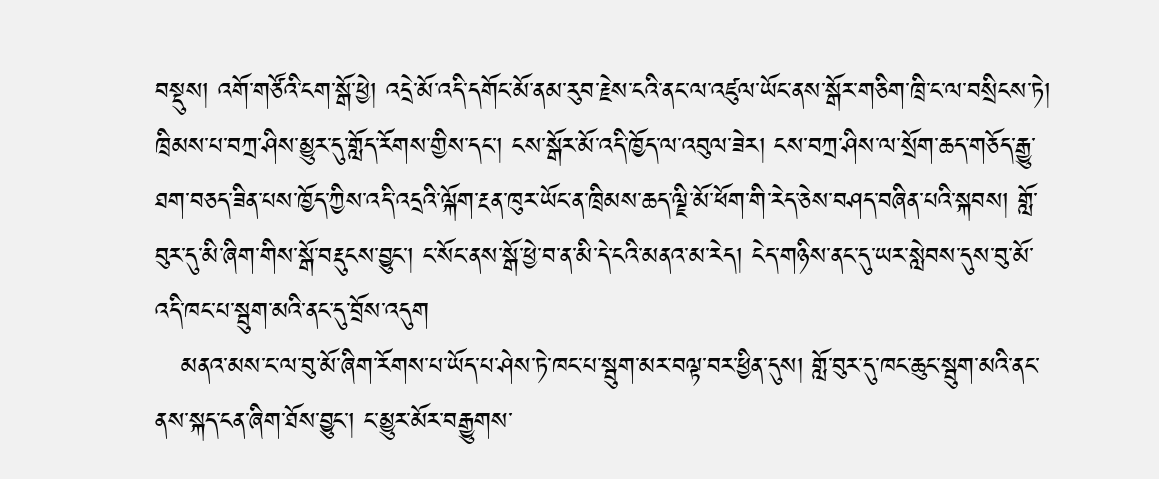བསྡུས། འགོ་གཙོའི་ངག་སྒོ་ཕྱེ། འདྲེ་མོ་འདི་དགོང་མོ་ནམ་རུབ་རྗེས་ངའི་ནང་ལ་འཛུལ་ཡོང་ནས་སྒོར་གཅིག་ཁྲི་ང་ལ་བསྲིངས་ཏེ། ཁྲིམས་པ་བཀྲ་ཤིས་མྱུར་དུ་གློད་རོགས་གྱིས་དང་། ངས་སྒོར་མོ་འདི་ཁྱོད་ལ་འབུལ་ཟེར། ངས་བཀྲ་ཤིས་ལ་སྲོག་ཆད་གཅོད་རྒྱུ་ཐག་བཅད་ཟིན་པས་ཁྱོད་ཀྱིས་འདི་འདྲའི་ལྐོག་རྔན་ཁུར་ཡོང་ན་ཁྲིམས་ཆད་ལྗི་མོ་ཕོག་གི་རེད་ཅེས་བཤད་བཞིན་པའི་སྐབས། གློ་བུར་དུ་མི་ཞིག་གིས་སྒོ་བརྡུངས་བྱུང་། ང་སོང་ནས་སྒོ་ཕྱེ་བ་ན་མི་དེ་ངའི་མནའ་མ་རེད། ངེད་གཉིས་ནང་དུ་ཡར་སླེབས་དུས་བུ་མོ་འདི་ཁང་པ་སྦུག་མའི་ནང་དུ་བྲོས་འདུག
   མནའ་མས་ང་ལ་བུ་མོ་ཞིག་རོགས་པ་ཡོད་པ་ཤེས་ཏེ་ཁང་པ་སྦུག་མར་བལྟ་བར་ཕྱིན་དུས། གློ་བུར་དུ་ཁང་ཆུང་སྦུག་མའི་ནང་ནས་སྐད་ངན་ཞིག་ཐོས་བྱུང་། ང་མྱུར་མོར་བརྒྱུགས་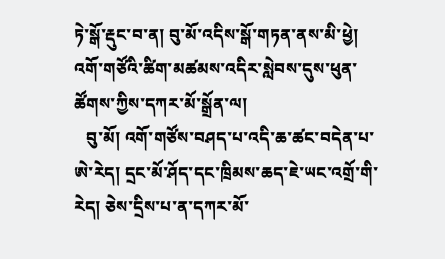ཏེ་སྒོ་རྡུང་བ་ན། བུ་མོ་འདིས་སྒོ་གཏན་ནས་མི་ཕྱེ། འགོ་གཙོའི་ཚིག་མཚམས་འདིར་སླེབས་དུས་ཕུན་ཚོགས་ཀྱིས་དཀར་མོ་སྒྲོན་ལ།
   བུ་མོ། འགོ་གཙོས་བཤད་པ་འདི་ཆ་ཚང་བདེན་པ་ཨེ་རེད། དྲང་མོ་ཤོད་དང་ཁྲིམས་ཆད་ཇེ་ཡང་འགྲོ་གི་རེད། ཅེས་དྲིས་པ་ན་དཀར་མོ་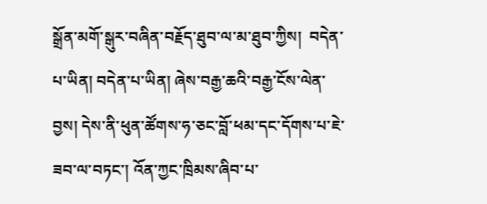སྒྲོན་མགོ་སྒུར་བཞིན་བརྗོད་ཐུབ་ལ་མ་ཐུབ་ཀྱིས།  བདེན་པ་ཡིན། བདེན་པ་ཡིན། ཞེས་བརྒྱ་ཆའི་བརྒྱ་ངོས་ལེན་བྱས། དེས་ནི་ཕུན་ཚོགས་ཧ་ཅང་བློ་ཕམ་དང་དོགས་པ་ཇེ་ཟབ་ལ་བཏང་། འོན་ཀྱང་ཁྲིམས་ཞིབ་པ་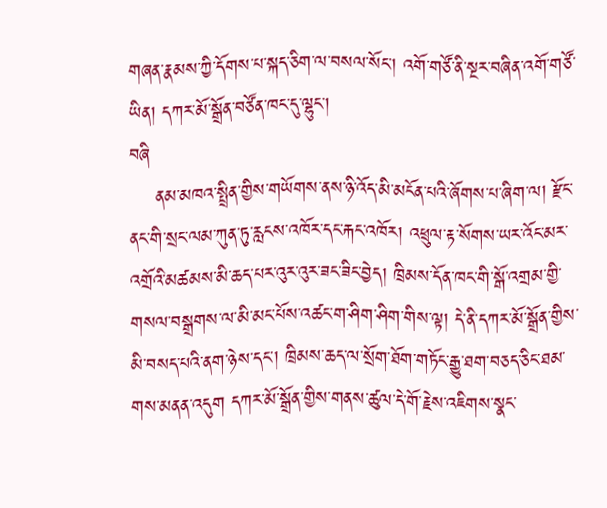གཞན་རྣམས་ཀྱི་དོགས་པ་སྐད་ཅིག་ལ་བསལ་སོང་། འགོ་གཙོ་ནི་སྔར་བཞིན་འགོ་གཙོ་ཡིན། དཀར་མོ་སྒྲོན་བཙོན་ཁང་དུ་ལྷུང་།
བཞི
    ནམ་མཁའ་སྤྲིན་གྱིས་གཡོགས་ནས་ཉི་འོད་མི་མངོན་པའི་ཞོགས་པ་ཞིག་ལ། རྫོང་ནང་གི་སྲང་ལམ་ཀུན་ཏུ་རླངས་འཁོར་དང་རྐང་འཁོར། འཕྲུལ་རྟ་སོགས་ཡར་འོང་མར་འགྲོའི་མཚམས་མི་ཆད་པར་འུར་འུར་ཟང་ཟིང་བྱེད། ཁྲིམས་དོན་ཁང་གི་སྒོ་འགྲམ་གྱི་གསལ་བསྒྲགས་ལ་མི་མང་པོས་འཚང་ག་ཤིག་ཤིག་གིས་ལྟ། དེ་ནི་དཀར་མོ་སྒྲོན་གྱིས་མི་བསད་པའི་ནག་ཉེས་དང་། ཁྲིམས་ཆད་ལ་སྲོག་ཐོག་གཏོང་རྒྱུ་ཐག་བཅད་ཅིང་ཐམ་གས་མནན་འདུག དཀར་མོ་སྒྲོན་གྱིས་གནས་ཚུལ་དེ་གོ་རྗེས་འཇིགས་སྣང་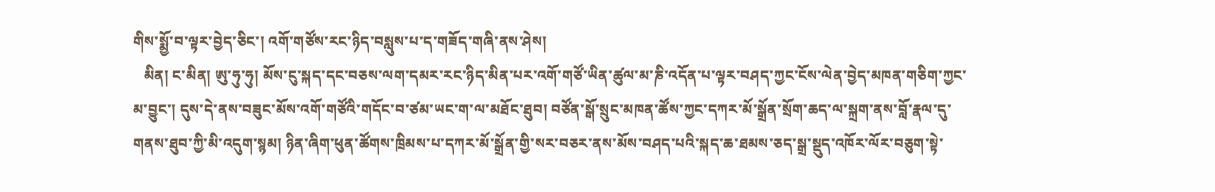གིས་སྨྱོ་བ་ལྟར་བྱེད་ཅིང་། འགོ་གཙོས་རང་ཉིད་བསླུས་པ་ད་གཟོད་གཞི་ནས་ཤེས།
   མིན། ང་མིན། ཨུ་ཧུ་ཧུ། མོས་ངུ་སྐད་དང་བཅས་ལག་དམར་རང་ཉིད་མིན་པར་འགོ་གཙོ་ཡིན་ཚུལ་མ་ཎི་འདོན་པ་ལྟར་བཤད་ཀྱང་ངོས་ལེན་བྱེད་མཁན་གཅིག་ཀྱང་མ་བྱུང་། དུས་དེ་ནས་བཟུང་མོས་འགོ་གཙོའི་གདོང་བ་ཙམ་ཡང་ག་ལ་མཐོང་ཐུབ། བཙོན་སྒོ་སྲུང་མཁན་ཚོས་ཀྱང་དཀར་མོ་སྒྲོན་སྲོག་ཆད་ལ་སྐྲག་ནས་བློ་རྣལ་དུ་གནས་ཐུབ་ཀྱི་མི་འདུག་སྙམ། ཉིན་ཞིག་ཕུན་ཚོགས་ཁྲིམས་པ་དཀར་མོ་སྒྲོན་གྱི་སར་བཅར་ནས་མོས་བཤད་པའི་སྐད་ཆ་ཐམས་ཅད་སྒྲ་སྡུད་འཁོར་ལོར་བཅུག་སྟེ་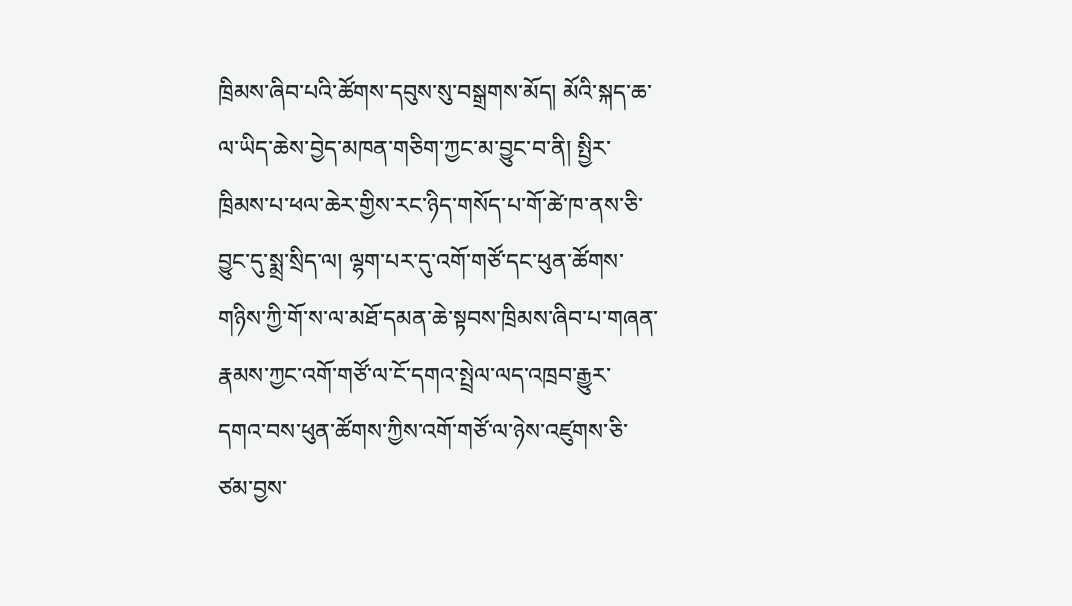ཁྲིམས་ཞིབ་པའི་ཚོགས་དབུས་སུ་བསྒྲགས་མོད། མོའི་སྐད་ཆ་ལ་ཡིད་ཆེས་བྱེད་མཁན་གཅིག་ཀྱང་མ་བྱུང་བ་ནི། སྤྱིར་ཁྲིམས་པ་ཕལ་ཆེར་གྱིས་རང་ཉིད་གསོད་པ་གོ་ཚེ་ཁ་ནས་ཅི་བྱུང་དུ་སྨྲ་སྲིད་ལ། ལྷག་པར་དུ་འགོ་གཙོ་དང་ཕུན་ཚོགས་གཉིས་ཀྱི་གོ་ས་ལ་མཐོ་དམན་ཆེ་སྟབས་ཁྲིམས་ཞིབ་པ་གཞན་རྣམས་ཀྱང་འགོ་གཙོ་ལ་ངོ་དགའ་སྤྲེལ་ལད་འཁྲབ་རྒྱུར་དགའ་བས་ཕུན་ཚོགས་ཀྱིས་འགོ་གཙོ་ལ་ཉེས་འཛུགས་ཅི་ཙམ་བྱས་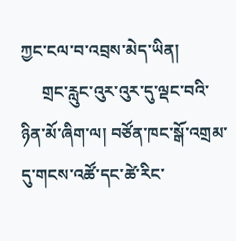ཀྱང་ངལ་བ་འབྲས་མེད་ཡིན།
     གྲང་རླུང་འུར་འུར་དུ་ལྡང་བའི་ཉིན་མོ་ཞིག་ལ། བཙོན་ཁང་སྒོ་འགྲམ་དུ་གངས་འཚོ་དང་ཚེ་རིང་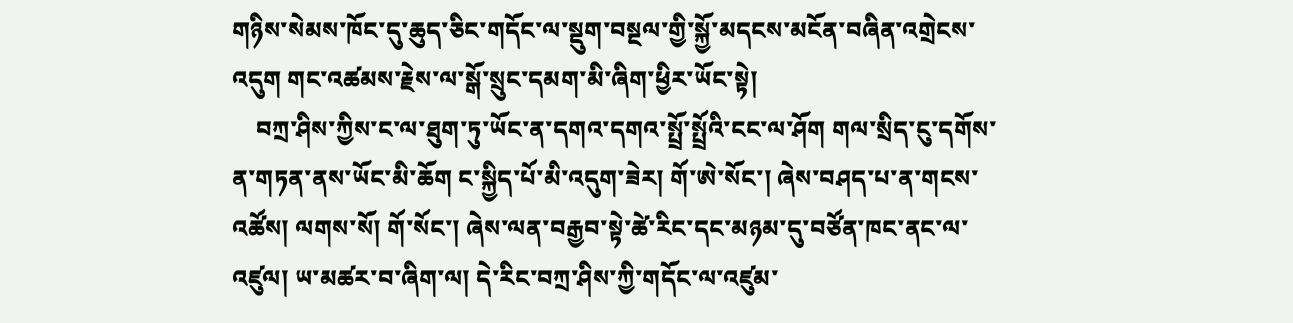གཉིས་སེམས་ཁོང་དུ་ཆུད་ཅིང་གདོང་ལ་སྡུག་བསྔལ་གྱི་སྐྱོ་མདངས་མངོན་བཞིན་འགྲེངས་འདུག གང་འཚམས་རྗེས་ལ་སྒོ་སྲུང་དམག་མི་ཞིག་ཕྱིར་ཡོང་སྟེ།
    བཀྲ་ཤིས་ཀྱིས་ང་ལ་ཐུག་ཏུ་ཡོང་ན་དགའ་དགའ་སྤྲོ་སྤྲོའི་ངང་ལ་ཤོག གལ་སྲིད་ངུ་དགོས་ན་གཏན་ནས་ཡོང་མི་ཆོག ང་སྐྱིད་པོ་མི་འདུག་ཟེར། གོ་ཨེ་སོང་། ཞེས་བཤད་པ་ན་གངས་འཚོས། ལགས་སོ། གོ་སོང་། ཞེས་ལན་བརྒྱབ་སྟེ་ཚེ་རིང་དང་མཉམ་དུ་བཙོན་ཁང་ནང་ལ་འཛུལ། ཡ་མཚར་བ་ཞིག་ལ། དེ་རིང་བཀྲ་ཤིས་ཀྱི་གདོང་ལ་འཛུམ་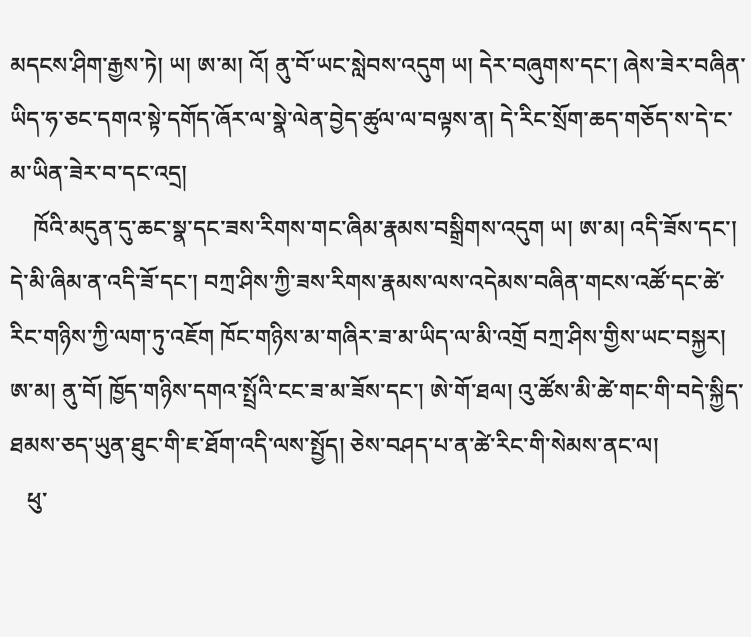མདངས་ཤིག་རྒྱས་ཏེ། ཡ། ཨ་མ། འོ། ནུ་བོ་ཡང་སླེབས་འདུག ཡ། དེར་བཞུགས་དང་། ཞེས་ཟེར་བཞིན་ཡིད་ཧ་ཅང་དགའ་སྟེ་དགོད་ཞོར་ལ་སྣེ་ལེན་བྱེད་ཚུལ་ལ་བལྟས་ན། དེ་རིང་སྲོག་ཆད་གཅོད་ས་དེ་ང་མ་ཡིན་ཟེར་བ་དང་འདྲ།
    ཁོའི་མདུན་དུ་ཆང་སྣ་དང་ཟས་རིགས་གང་ཞིམ་རྣམས་བསྒྲིགས་འདུག ཡ། ཨ་མ། འདི་ཟོས་དང་། དེ་མི་ཞིམ་ན་འདི་ཟོ་དང་། བཀྲ་ཤིས་ཀྱི་ཟས་རིགས་རྣམས་ལས་འདེམས་བཞིན་གངས་འཚོ་དང་ཚེ་རིང་གཉིས་ཀྱི་ལག་ཏུ་འཇོག ཁོང་གཉིས་མ་གཞིར་ཟ་མ་ཡིད་ལ་མི་འགྲོ བཀྲ་ཤིས་གྱིས་ཡང་བསྐྱར། ཨ་མ། ནུ་བོ། ཁྱོད་གཉིས་དགའ་སྤྲོའི་ངང་ཟ་མ་ཟོས་དང་། ཨེ་གོ་ཐལ། འུ་ཚོས་མི་ཚེ་གང་གི་བདེ་སྐྱིད་ཐམས་ཅད་ཡུན་ཐུང་གི་ཇ་ཐོག་འདི་ལས་སྤྱོད། ཅེས་བཤད་པ་ན་ཚེ་རིང་གི་སེམས་ནང་ལ།
   ཕུ་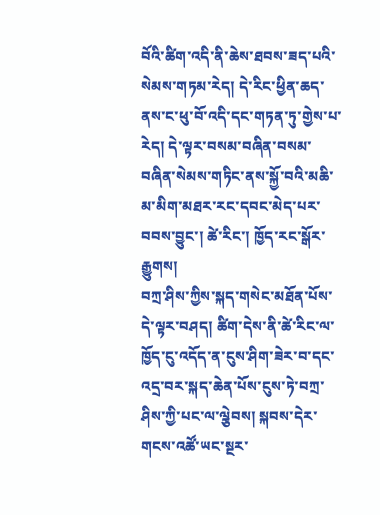བོའི་ཚིག་འདི་ནི་ཆེས་ཐབས་ཟད་པའི་སེམས་གཏམ་རེད། དེ་རིང་ཕྱིན་ཆད་ནས་ང་ཕུ་བོ་འདི་དང་གཏན་ཏུ་གྱེས་པ་རེད། དེ་ལྟར་བསམ་བཞིན་བསམ་བཞིན་སེམས་གཏིང་ནས་སྐྱོ་བའི་མཆི་མ་མིག་མཐར་རང་དབང་མེད་པར་བབས་བྱུང་། ཚེ་རིང་། ཁྱོད་རང་སྒོར་རྒྱུགས།
བཀྲ་ཤིས་ཀྱིས་སྐད་གསེང་མཐོན་པོས་དེ་ལྟར་བཤད། ཚིག་དེས་ནི་ཚེ་རིང་ལ་ཁྱོད་ངུ་འདོད་ན་ངུས་ཤིག་ཟེར་བ་དང་འདྲ་བར་སྐད་ཆེན་པོས་ངུས་ཏེ་བཀྲ་ཤིས་ཀྱི་པང་ལ་ལྕེབས། སྐབས་དེར་གངས་འཚོ་ཡང་སྔར་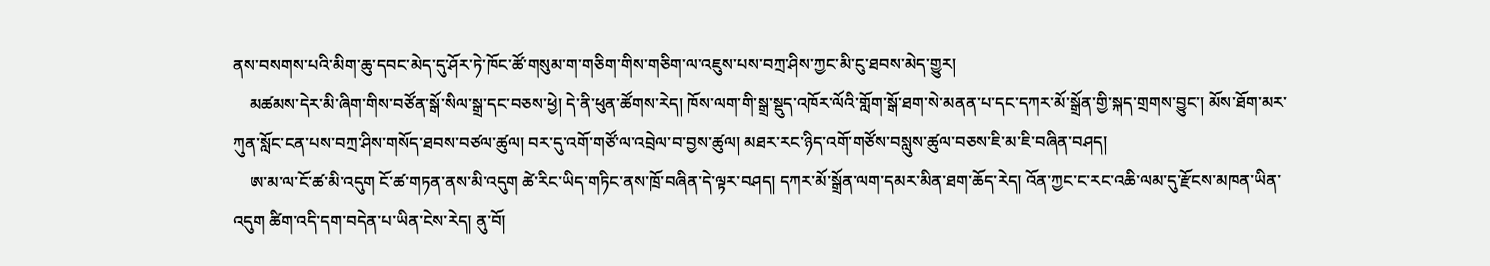ནས་བསགས་པའི་མིག་ཆུ་དབང་མེད་དུ་ཤོར་ཏེ་ཁོང་ཚོ་གསུམ་ག་གཅིག་གིས་གཅིག་ལ་འཇུས་པས་བཀྲ་ཤིས་ཀྱང་མི་ངུ་ཐབས་མེད་གྱུར།
    མཚམས་དེར་མི་ཞིག་གིས་བཙོན་སྒོ་སིལ་སྒྲ་དང་བཅས་ཕྱེ། དེ་ནི་ཕུན་ཚོགས་རེད། ཁོས་ལག་གི་སྒྲ་སྡུད་འཁོར་ལོའི་གློག་སྒོ་ཐག་སེ་མནན་པ་དང་དཀར་མོ་སྒྲོན་གྱི་སྐད་གྲགས་བྱུང་། མོས་ཐོག་མར་ཀུན་སློང་ངན་པས་བཀྲ་ཤིས་གསོད་ཐབས་བཙལ་ཚུལ། བར་དུ་འགོ་གཙོ་ལ་འབྲེལ་བ་བྱས་ཚུལ། མཐར་རང་ཉིད་འགོ་གཙོས་བསླུས་ཚུལ་བཅས་ཇི་མ་ཇི་བཞིན་བཤད།
    ཨ་མ་ལ་ངོ་ཚ་མི་འདུག ངོ་ཚ་གཏན་ནས་མི་འདུག ཚེ་རིང་ཡིད་གཏིང་ནས་ཁྲོ་བཞིན་དེ་ལྟར་བཤད། དཀར་མོ་སྒྲོན་ལག་དམར་མིན་ཐག་ཆོད་རེད། འོན་ཀྱང་ང་རང་འཆི་ལམ་དུ་རྫོངས་མཁན་ཡིན་འདུག ཚིག་འདི་དག་བདེན་པ་ཡིན་ངེས་རེད། ནུ་བོ།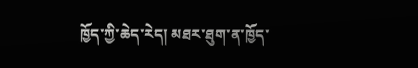ཁྱོད་ཀྱི་ཆེད་རེད། མཐར་ཐུག་ན་ཁྱོད་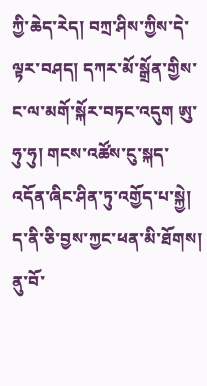ཀྱི་ཆེད་རེད། བཀྲ་ཤིས་ཀྱིས་དེ་ལྟར་བཤད། དཀར་མོ་སྒྲོན་གྱིས་ང་ལ་མགོ་སྐོར་བཏང་འདུག ཨུ་ཧུ་ཧུ། གངས་འཚོས་ངུ་སྐད་འདོན་ཞིང་ཤིན་ཏུ་འགྱོད་པ་སྐྱེ། ད་ནི་ཅི་བྱས་ཀྱང་ཕན་མི་ཐོགས། ནུ་བོ་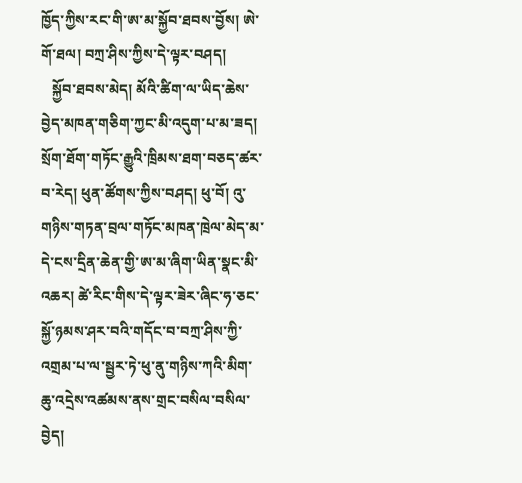ཁྱོད་ཀྱིས་རང་གི་ཨ་མ་སྐྱོབ་ཐབས་བྱོས། ཨེ་གོ་ཐལ། བཀྲ་ཤིས་ཀྱིས་དེ་ལྟར་བཤད།
   སྐྱོབ་ཐབས་མེད། མོའི་ཚིག་ལ་ཡིད་ཆེས་བྱེད་མཁན་གཅིག་ཀྱང་མི་འདུག་པ་མ་ཟད། སྲོག་ཐོག་གཏོང་རྒྱུའི་ཁྲིམས་ཐག་བཅད་ཚར་བ་རེད། ཕུན་ཚོགས་ཀྱིས་བཤད། ཕུ་བོ། འུ་གཉིས་གཏན་བྲལ་གཏོང་མཁན་ཁྲེལ་མེད་མ་དེ་ངས་དྲིན་ཆེན་གྱི་ཨ་མ་ཞིག་ཡིན་སྣང་མི་འཆར། ཚེ་རིང་གིས་དེ་ལྟར་ཟེར་ཞིང་ཧ་ཅང་སྐྱོ་ཉམས་ཤར་བའི་གདོང་བ་བཀྲ་ཤིས་ཀྱི་འགྲམ་པ་ལ་སྦྱར་ཏེ་ཕུ་ནུ་གཉིས་ཀའི་མིག་ཆུ་འདྲེས་འཚམས་ནས་གྲང་བསིལ་བསིལ་བྱེད།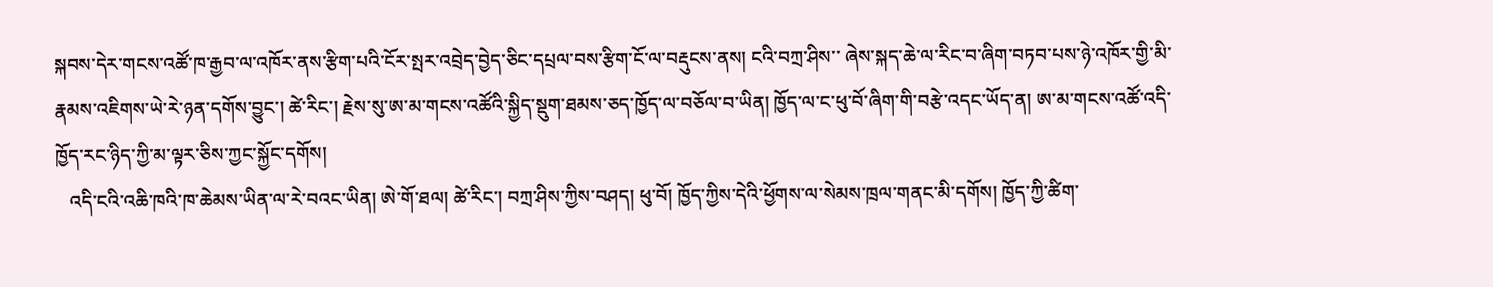སྐབས་དེར་གངས་འཚོ་ཁ་རྒྱབ་ལ་འཁོར་ནས་རྩིག་པའི་ངོར་སྤར་འབྲེད་བྱེད་ཅིང་དཔྲལ་བས་རྩིག་ངོ་ལ་བརྡུངས་ནས། ངའི་བཀྲ་ཤིས་་ ཞེས་སྐད་ཆེ་ལ་རིང་བ་ཞིག་བཏབ་པས་ཉེ་འཁོར་གྱི་མི་རྣམས་འཇིགས་ཡེ་རེ་ཉན་དགོས་བྱུང་། ཚེ་རིང་། རྗེས་སུ་ཨ་མ་གངས་འཚོའི་སྐྱིད་སྡུག་ཐམས་ཅད་ཁྱོད་ལ་བཅོལ་བ་ཡིན། ཁྱོད་ལ་ང་ཕུ་བོ་ཞིག་གི་བརྩེ་འདང་ཡོད་ན། ཨ་མ་གངས་འཚོ་འདི་ཁྱོད་རང་ཉིད་ཀྱི་མ་ལྟར་ཅིས་ཀྱང་སྐྱོང་དགོས།
   འདི་ངའི་འཆི་ཁའི་ཁ་ཆེམས་ཡིན་ལ་རེ་བའང་ཡིན། ཨེ་གོ་ཐལ། ཚེ་རིང་། བཀྲ་ཤིས་ཀྱིས་བཤད། ཕུ་བོ། ཁྱོད་ཀྱིས་དེའི་ཕྱོགས་ལ་སེམས་ཁྲལ་གནང་མི་དགོས། ཁྱོད་ཀྱི་ཚིག་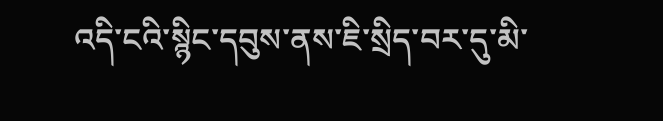འདི་ངའི་སྙིང་དབུས་ནས་ཇི་སྲིད་བར་དུ་མི་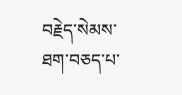བརྗེད་སེམས་ཐག་བཅད་པ་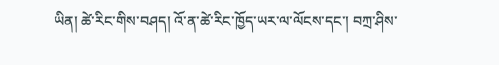ཡིན། ཚེ་རིང་གིས་བཤད། འོ་ན་ཚེ་རིང་ཁྱོད་ཡར་ལ་ལོངས་དང་། བཀྲ་ཤིས་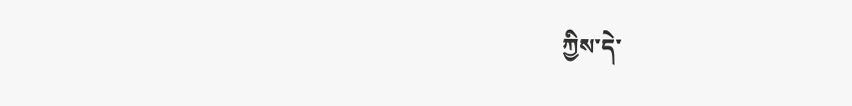ཀྱིས་དེ་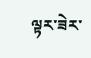ལྟར་ཟེར་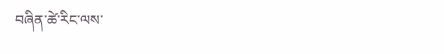བཞིན་ཚེ་རིང་ལས་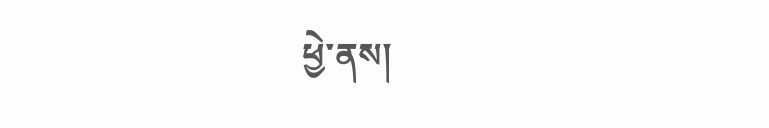ཕྱེ་ནས།